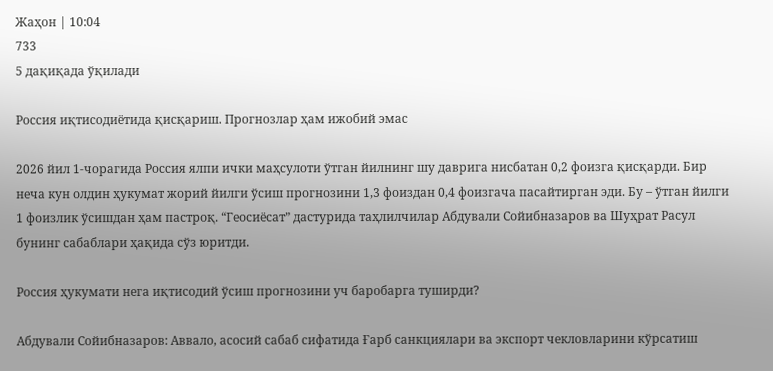Жаҳон | 10:04
733
5 дақиқада ўқилади

Россия иқтисодиётида қисқариш. Прогнозлар ҳам ижобий эмас

2026 йил 1-чорагида Россия ялпи ички маҳсулоти ўтган йилнинг шу даврига нисбатан 0,2 фоизга қисқарди. Бир неча кун олдин ҳукумат жорий йилги ўсиш прогнозини 1,3 фоиздан 0,4 фоизгача пасайтирган эди. Бу – ўтган йилги 1 фоизлик ўсишдан ҳам пастроқ. “Геосиёсат” дастурида таҳлилчилар Абдували Сойибназаров ва Шуҳрат Расул бунинг сабаблари ҳақида сўз юритди.

Россия ҳукумати нега иқтисодий ўсиш прогнозини уч баробарга туширди?

Абдували Сойибназаров: Аввало, асосий сабаб сифатида Ғарб санкциялари ва экспорт чекловларини кўрсатиш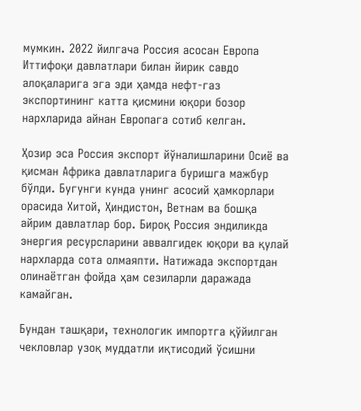мумкин. 2022 йилгача Россия асосан Европа Иттифоқи давлатлари билан йирик савдо алоқаларига эга эди ҳамда нефт-газ экспортининг катта қисмини юқори бозор нархларида айнан Европага сотиб келган.

Ҳозир эса Россия экспорт йўналишларини Осиё ва қисман Африка давлатларига буришга мажбур бўлди. Бугунги кунда унинг асосий ҳамкорлари орасида Хитой, Ҳиндистон, Ветнам ва бошқа айрим давлатлар бор. Бироқ Россия эндиликда энергия ресурсларини аввалгидек юқори ва қулай нархларда сота олмаяпти. Натижада экспортдан олинаётган фойда ҳам сезиларли даражада камайган.

Бундан ташқари, технологик импортга қўйилган чекловлар узоқ муддатли иқтисодий ўсишни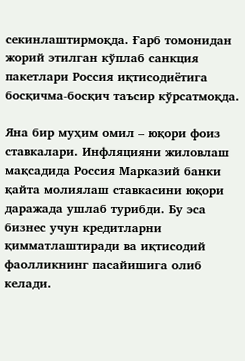секинлаштирмоқда. Ғарб томонидан жорий этилган кўплаб санкция пакетлари Россия иқтисодиётига босқичма-босқич таъсир кўрсатмоқда.

Яна бир муҳим омил – юқори фоиз ставкалари. Инфляцияни жиловлаш мақсадида Россия Марказий банки қайта молиялаш ставкасини юқори даражада ушлаб турибди. Бу эса бизнес учун кредитларни қимматлаштиради ва иқтисодий фаолликнинг пасайишига олиб келади.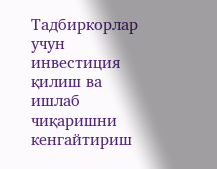Тадбиркорлар учун инвестиция қилиш ва ишлаб чиқаришни кенгайтириш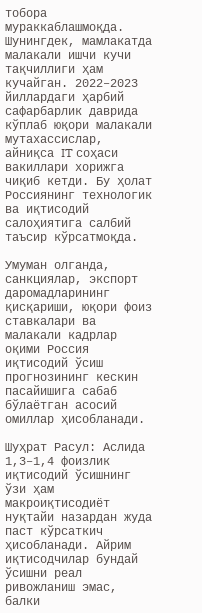тобора мураккаблашмоқда. Шунингдек, мамлакатда малакали ишчи кучи тақчиллиги ҳам кучайган. 2022–2023 йиллардаги ҳарбий сафарбарлик даврида кўплаб юқори малакали мутахассислар, айниқса IT соҳаси вакиллари хорижга чиқиб кетди. Бу ҳолат Россиянинг технологик ва иқтисодий салоҳиятига салбий таъсир кўрсатмоқда.

Умуман олганда, санкциялар, экспорт даромадларининг қисқариши, юқори фоиз ставкалари ва малакали кадрлар оқими Россия иқтисодий ўсиш прогнозининг кескин пасайишига сабаб бўлаётган асосий омиллар ҳисобланади.

Шуҳрат Расул: Аслида 1,3–1,4 фоизлик иқтисодий ўсишнинг ўзи ҳам макроиқтисодиёт нуқтайи назардан жуда паст кўрсаткич ҳисобланади. Айрим иқтисодчилар бундай ўсишни реал ривожланиш эмас, балки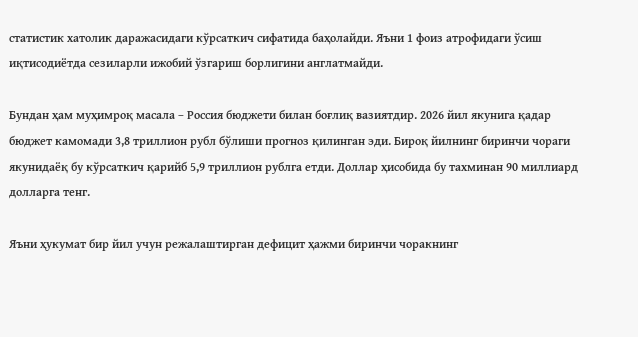статистик хатолик даражасидаги кўрсаткич сифатида баҳолайди. Яъни 1 фоиз атрофидаги ўсиш иқтисодиётда сезиларли ижобий ўзгариш борлигини англатмайди.

Бундан ҳам муҳимроқ масала – Россия бюджети билан боғлиқ вазиятдир. 2026 йил якунига қадар бюджет камомади 3,8 триллион рубл бўлиши прогноз қилинган эди. Бироқ йилнинг биринчи чораги якунидаёқ бу кўрсаткич қарийб 5,9 триллион рублга етди. Доллар ҳисобида бу тахминан 90 миллиард долларга тенг.

Яъни ҳукумат бир йил учун режалаштирган дефицит ҳажми биринчи чоракнинг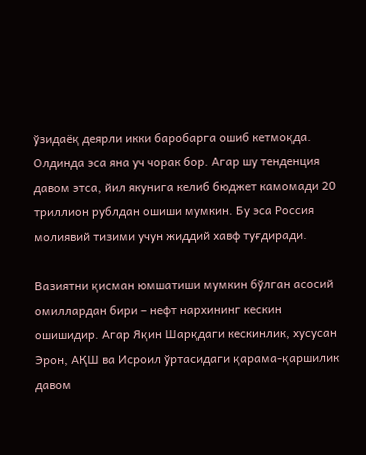ўзидаёқ деярли икки баробарга ошиб кетмоқда. Олдинда эса яна уч чорак бор. Агар шу тенденция давом этса, йил якунига келиб бюджет камомади 20 триллион рублдан ошиши мумкин. Бу эса Россия молиявий тизими учун жиддий хавф туғдиради.

Вазиятни қисман юмшатиши мумкин бўлган асосий омиллардан бири – нефт нархининг кескин ошишидир. Агар Яқин Шарқдаги кескинлик, хусусан Эрон, АҚШ ва Исроил ўртасидаги қарама-қаршилик давом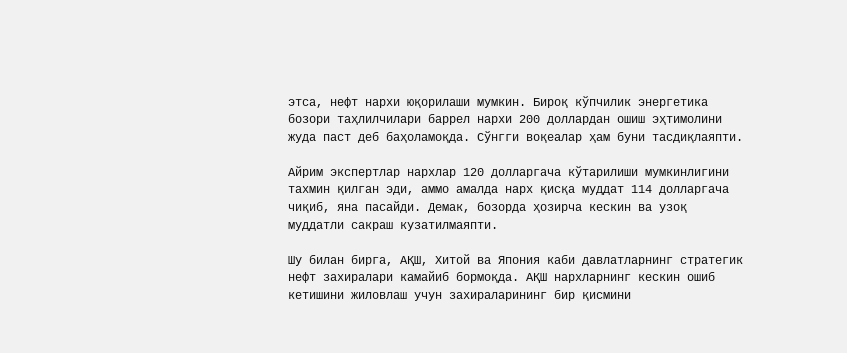этса, нефт нархи юқорилаши мумкин. Бироқ кўпчилик энергетика бозори таҳлилчилари баррел нархи 200 доллардан ошиш эҳтимолини жуда паст деб баҳоламоқда. Сўнгги воқеалар ҳам буни тасдиқлаяпти.

Айрим экспертлар нархлар 120 долларгача кўтарилиши мумкинлигини тахмин қилган эди, аммо амалда нарх қисқа муддат 114 долларгача чиқиб, яна пасайди. Демак, бозорда ҳозирча кескин ва узоқ муддатли сакраш кузатилмаяпти.

Шу билан бирга, АҚШ, Хитой ва Япония каби давлатларнинг стратегик нефт захиралари камайиб бормоқда. АҚШ нархларнинг кескин ошиб кетишини жиловлаш учун захираларининг бир қисмини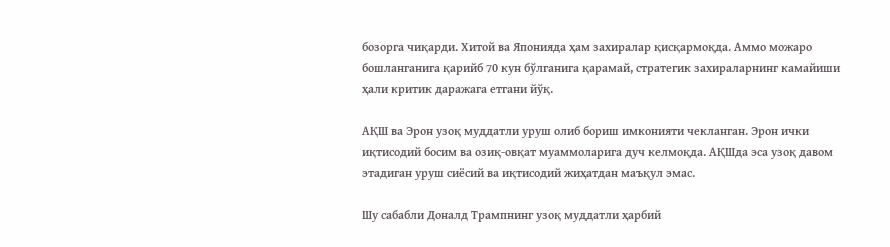бозорга чиқарди. Хитой ва Японияда ҳам захиралар қисқармоқда. Аммо можаро бошланганига қарийб 70 кун бўлганига қарамай, стратегик захираларнинг камайиши ҳали критик даражага етгани йўқ.

АҚШ ва Эрон узоқ муддатли уруш олиб бориш имконияти чекланган. Эрон ички иқтисодий босим ва озиқ-овқат муаммоларига дуч келмоқда. АҚШда эса узоқ давом этадиган уруш сиёсий ва иқтисодий жиҳатдан маъқул эмас.

Шу сабабли Доналд Трампнинг узоқ муддатли ҳарбий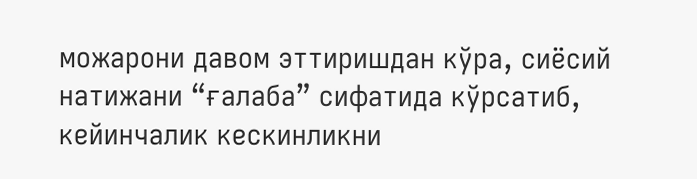можарони давом эттиришдан кўра, сиёсий натижани “ғалаба” сифатида кўрсатиб, кейинчалик кескинликни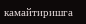камайтиришга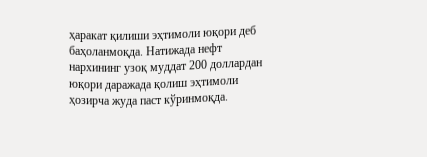ҳаракат қилиши эҳтимоли юқори деб баҳоланмоқда. Натижада нефт нархининг узоқ муддат 200 доллардан юқори даражада қолиш эҳтимоли ҳозирча жуда паст кўринмоқда.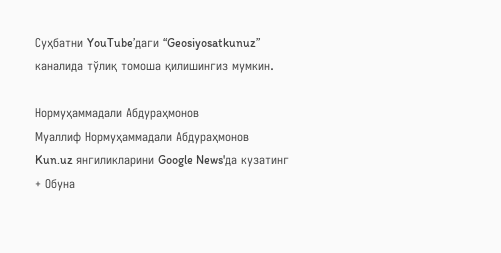Суҳбатни YouTube’даги “Geosiyosatkunuz” каналида тўлиқ томоша қилишингиз мумкин.

Нормуҳаммадали Абдураҳмонов
Муаллиф Нормуҳаммадали Абдураҳмонов
Kun.uz янгиликларини Google News'да кузатинг
+ Обуна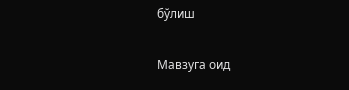бўлиш

Мавзуга оид